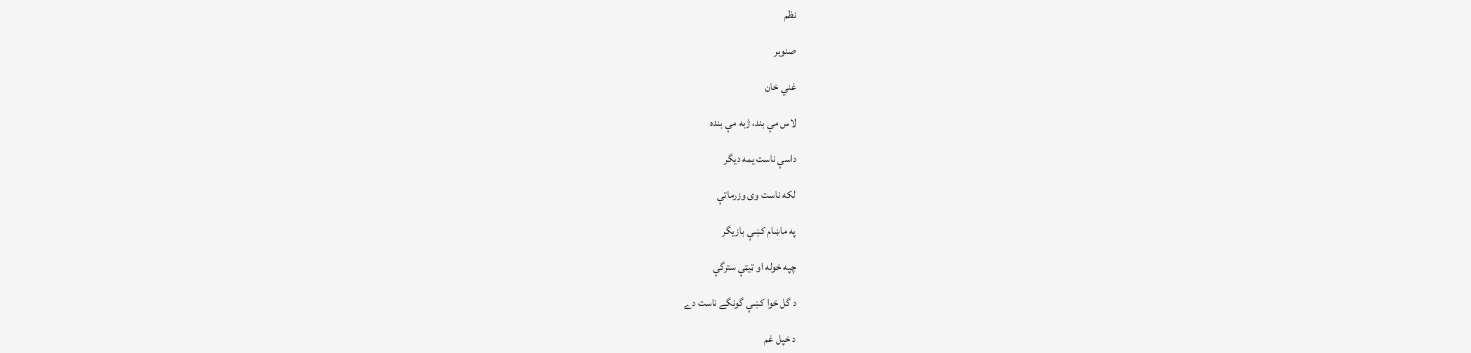نظم

صنوبر

غني خان

لاس مې بند، ژبه مې بنده

داسې ناست يمه ديگر

لکه ناست وی وزرماتې

په ماښام کښې بازيگر

چپه خوله او ټيټې سترگې

د گل خوا کښې گونگے ناست دے

د خپل غم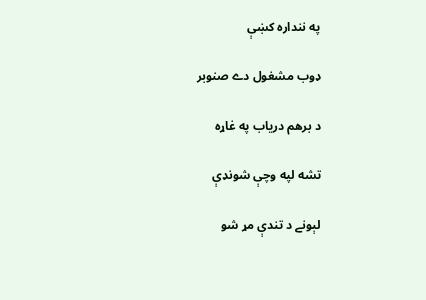په ننداره کښې

ډوب مشغول دے صنوبر

د برهم درياب په غاړه

تشه لپه وچې شونډې

لېونے د تندې مړ شو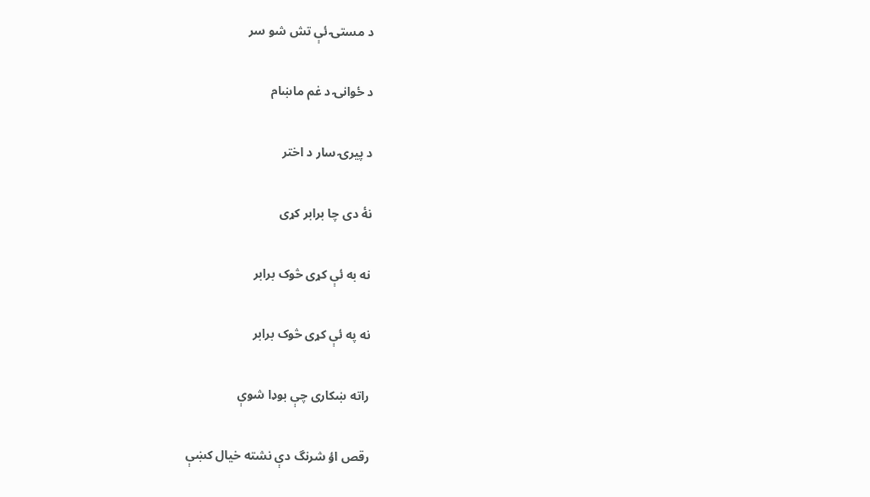د مستۍ ئې تش شو سر

د ځوانۍ د غم ماښام

د پيرۍ سار د اختر

نۀ دی چا برابر کړی

نه به ئې کړی څوک برابر

نه په ئې کړی څوک برابر

راته ښکاری چې بوډا شوې

رقص اؤ شرنگ دې نشته خيال کښې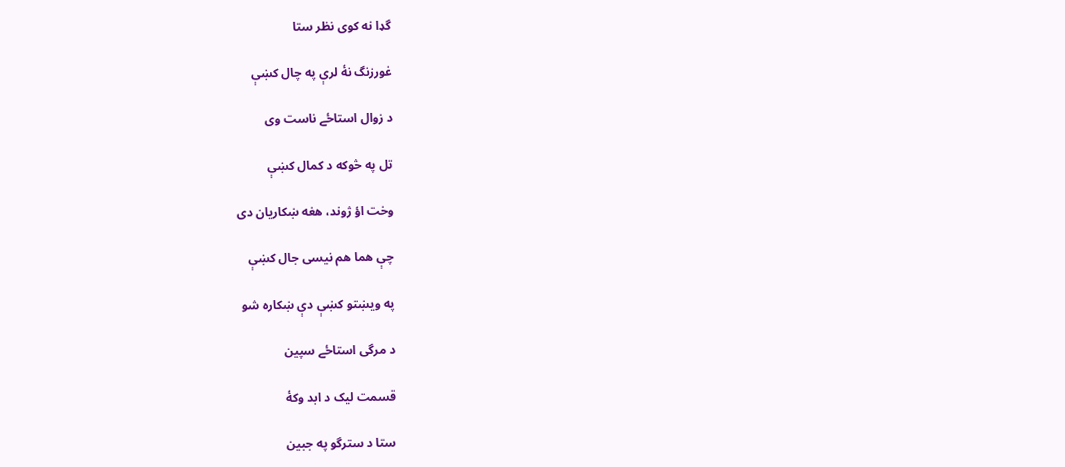گډا نه کوی نظر ستا

غورزنگ نۀ لرې په چال کښې

د زوال استاځے ناست وی

تل په څوکه د کمال کښې

وخت اؤ ژوند، هغه ښکاريان دی

چې هما هم نيسی جال کښې

په ويښتو کښې دې ښکاره شو

د مرگی استاځے سپين

قسمت ليک د ابد وکۀ

ستا د سترگو په جبين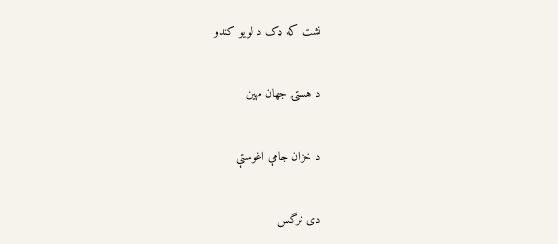نشت که ډک د لويو کندو

د هستۍ جهان مهين

د خزان جامې اغوستې

دی نرگس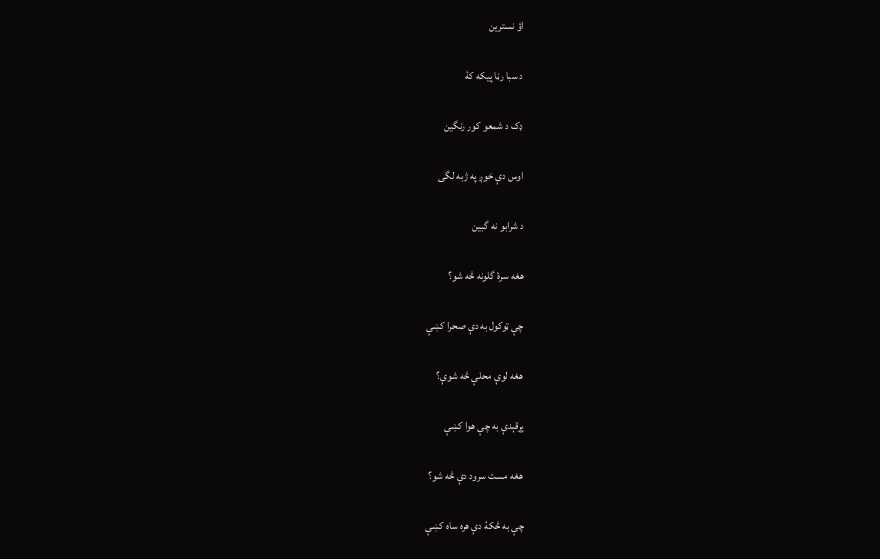اؤ نسترين

د سبا رڼا پيکه کۀ

ډک د شمعو کور رنگين

اوس دې خوږ په ژبه لگی

د شرابو نه گبين

هغه سرۀ گلونه څه شو؟

چې ټوکول به دې صحرا کښې

هغه لوې محلې څه شوې؟

پړقېدې به چې هوا کښې

هغه مست سرود دې څه شو؟

چې به څکۀ دې هره ساه کښې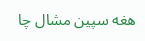هغه سپين مشال چا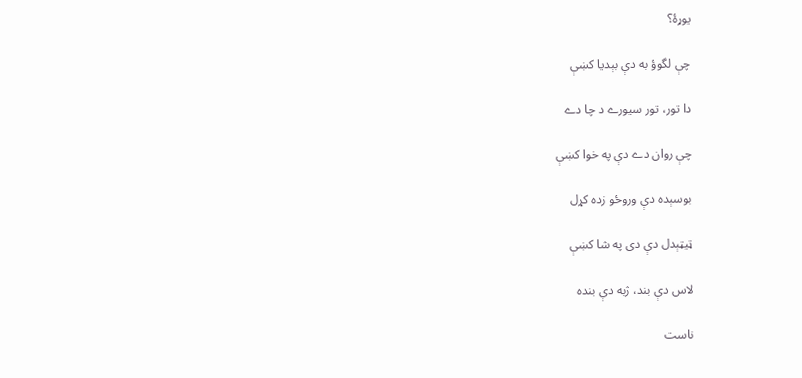يوړۀ؟

چې لگوؤ به دې بېديا کښې

دا تور، تور سيورے د چا دے

چې روان دے دې په خوا کښې

بوسېده دې وروځو زده کړل

ټيټېدل دې دی په شا کښې

لاس دې بند، ژبه دې بنده

ناست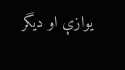يوازې او ديگر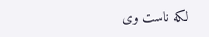لکه ناست وی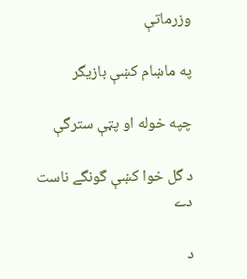وزرماتې

په ماښام کښې بازيگر

چپه خوله او پټې سترگې

د گل خوا کښې گونگے ناست دے

د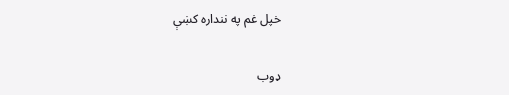خپل غم په ننداره کښې

ډوب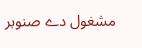مشغول دے صنوبر